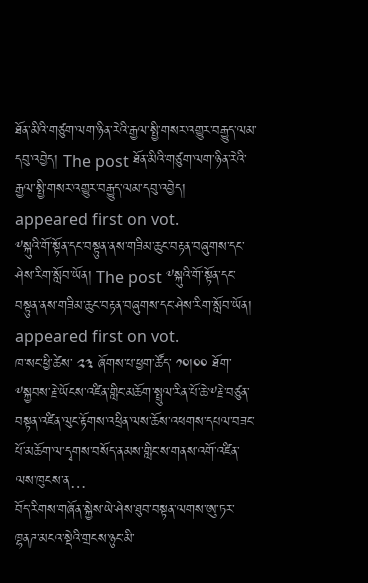ཐོན་མིའི་གཙུག་ལག་ཉིན་རེའི་རྒྱལ་སྤྱི་གསར་འགྱུར་བརྒྱུད་ལམ་དབུ་འབྱེད། The post ཐོན་མིའི་གཙུག་ལག་ཉིན་རེའི་རྒྱལ་སྤྱི་གསར་འགྱུར་བརྒྱུད་ལམ་དབུ་འབྱེད། appeared first on vot.
༸སྐུའི་གོ་སྟོན་དང་བསྟུན་ནས་གཟིམ་ཆུང་བརྟན་བཞུགས་དང་ཤེས་རིག་སློབ་ཡོན། The post ༸སྐུའི་གོ་སྟོན་དང་བསྟུན་ནས་གཟིམ་ཆུང་བརྟན་བཞུགས་དང་ཤེས་རིག་སློབ་ཡོན། appeared first on vot.
ཁ་སང་ཕྱི་ཚེས་ ༢༣ ཞོགས་པ་ཕྱག་ཚོད་ ༡༠།༠༠ ཐོག་༸སྐྱབས་རྗེ་ཡོངས་འཛིན་གླིང་མཆོག་སྤྲུལ་རིན་པོ་ཆེ་༸རྗེ་བཙུན་བསྟན་འཛིན་ལུང་རྟོགས་འཕྲིན་ལས་ཆོས་འཕགས་དཔལ་བཟང་པོ་མཆོག་ལ་དྭགས་བསོད་ནམས་གླིང་ས་གནས་འགོ་འཛིན་ལས་ཁུངས་ན…
བོད་རིགས་གཞོན་སྐྱེས་ཡེ་ཤེས་ཐུབ་བསྟན་ལགས་ཨུ་ཏར་ཁྷནཌ་མངའ་སྡེའི་གྲངས་ཉུང་མི་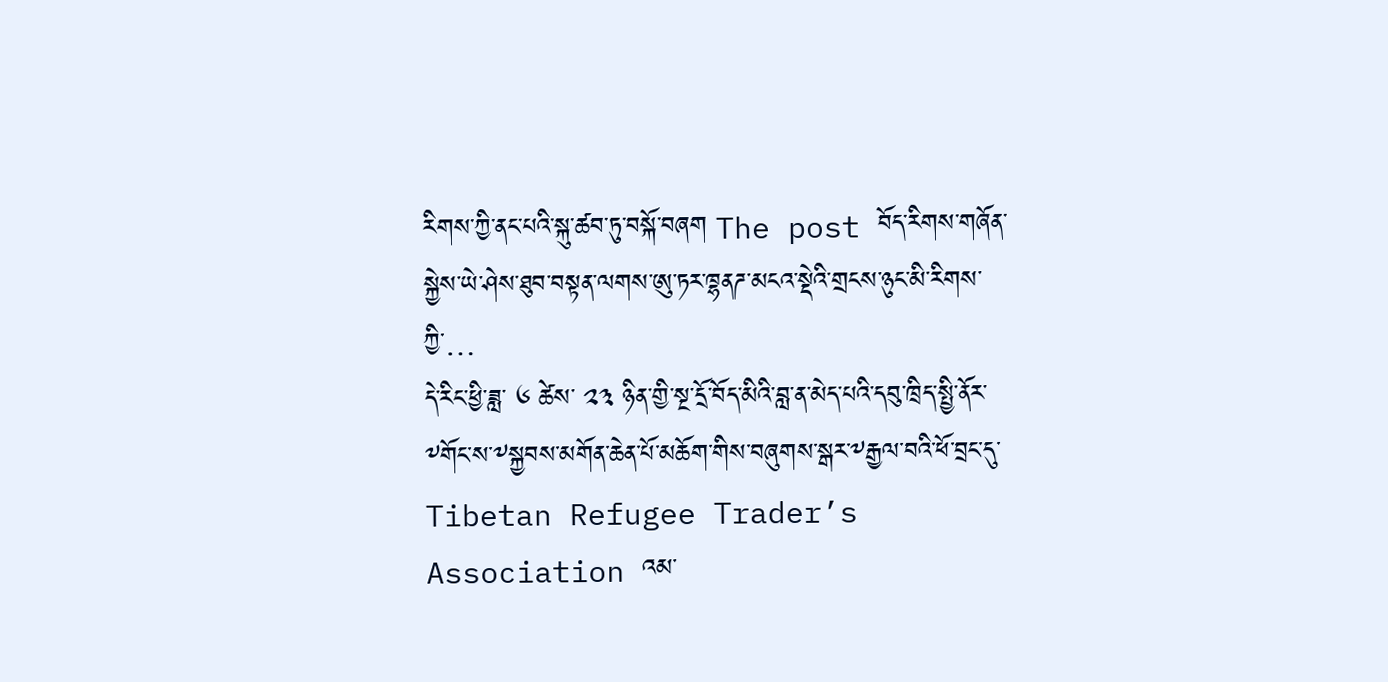རིགས་ཀྱི་ནང་པའི་སྐུ་ཚབ་ཏུ་བསྐོ་བཞག The post བོད་རིགས་གཞོན་སྐྱེས་ཡེ་ཤེས་ཐུབ་བསྟན་ལགས་ཨུ་ཏར་ཁྷནཌ་མངའ་སྡེའི་གྲངས་ཉུང་མི་རིགས་ཀྱི་…
དེ་རིང་ཕྱི་ཟླ་ ༦ ཚེས་ ༢༣ ཉིན་གྱི་སྔ་དྲོ་བོད་མིའི་བླ་ན་མེད་པའི་དབུ་ཁྲིད་སྤྱི་ནོར་༸གོང་ས་༸སྐྱབས་མགོན་ཆེན་པོ་མཆོག་གིས་བཞུགས་སྒར་༸རྒྱལ་བའི་ཕོ་བྲང་དུ་ Tibetan Refugee Trader’s Association འམ་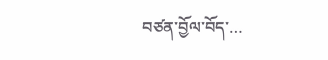བཙན་བྱོལ་བོད་…